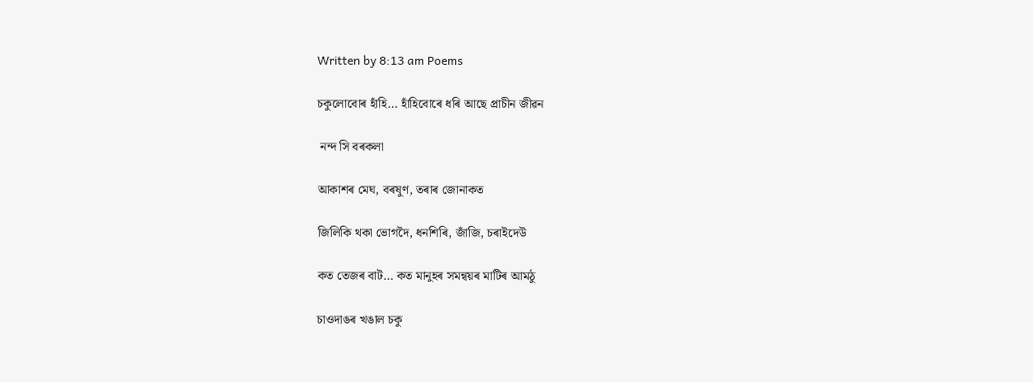Written by 8:13 am Poems

চকুলোবোৰ হাঁহি… হাঁহিবোৰে ধৰি আছে প্ৰাচীন জীৱন

 নন্দ সি বৰকলা

আকাশৰ মেঘ, বৰষুণ, তৰাৰ জোনাকত

জিলিকি থকা ভোগদৈ, ধনশিৰি, জাঁজি, চৰাইদেউ

কত তেজৰ বাট… কত মানুহৰ সমন্বয়ৰ মাটিৰ আমঠু

চাওদাঙৰ খঙাল চকু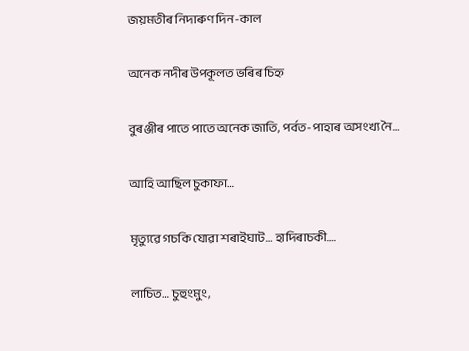জয়মতীৰ নিদাৰুণ দিন-কাল

অনেক নদীৰ উপকূলত ভৰিৰ চিহ্ন

বুৰঞ্জীৰ পাতে পাতে অনেক জাতি, পৰ্বত-পাহাৰ অসংখ্য নৈ…

আহি আছিল চুকাফা…

মৃত্যুৱে গচকি যোৱা শৰাইঘাট… হাদিৰাচকী….

লাচিত… চুহুংমুং,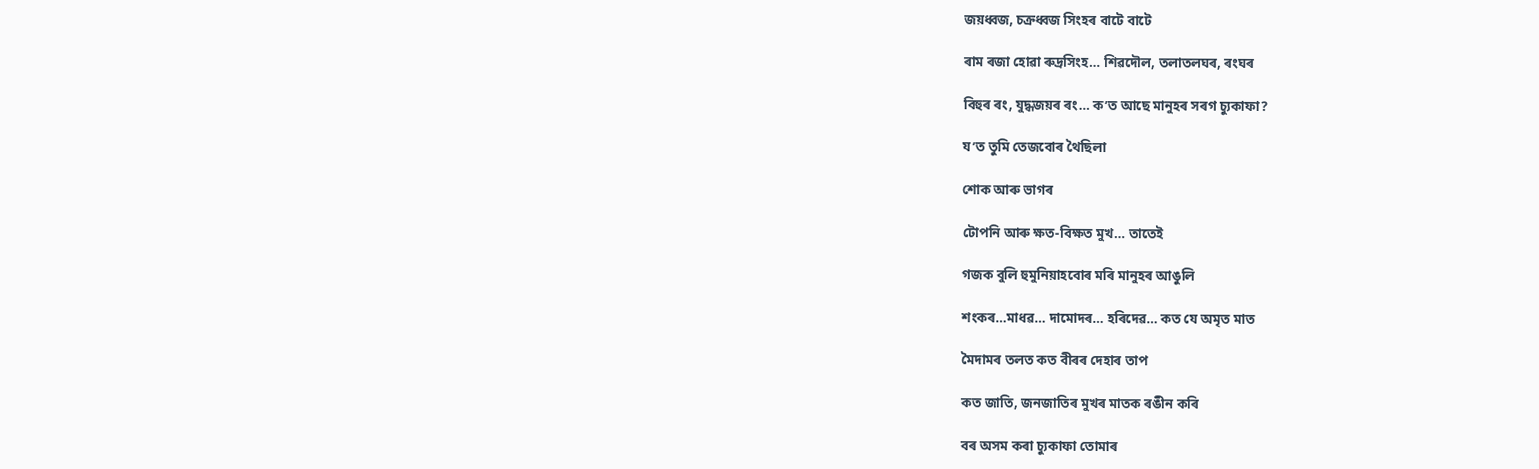জয়ধ্বজ, চক্ৰধ্বজ সিংহৰ বাটে বাটে

ৰাম ৰজা হোৱা ৰুদ্ৰসিংহ… শিৱদৌল, তলাতলঘৰ, ৰংঘৰ

বিহুৰ ৰং, যুদ্ধজয়ৰ ৰং… ক’ত আছে মানুহৰ সৰগ চ্যুকাফা?

য’ত তুমি তেজবোৰ থৈছিলা

শোক আৰু ভাগৰ

টোপনি আৰু ক্ষত-বিক্ষত মুখ… তাতেই

গজক বুলি হুমুনিয়াহবোৰ মৰি মানুহৰ আঙুলি

শংকৰ…মাধৱ… দামোদৰ… হৰিদেৱ… কত যে অমৃত মাত

মৈদামৰ তলত কত বীৰৰ দেহাৰ তাপ

কত জাতি, জনজাতিৰ মুখৰ মাতক ৰঙীন কৰি

বৰ অসম কৰা চ্যুকাফা তোমাৰ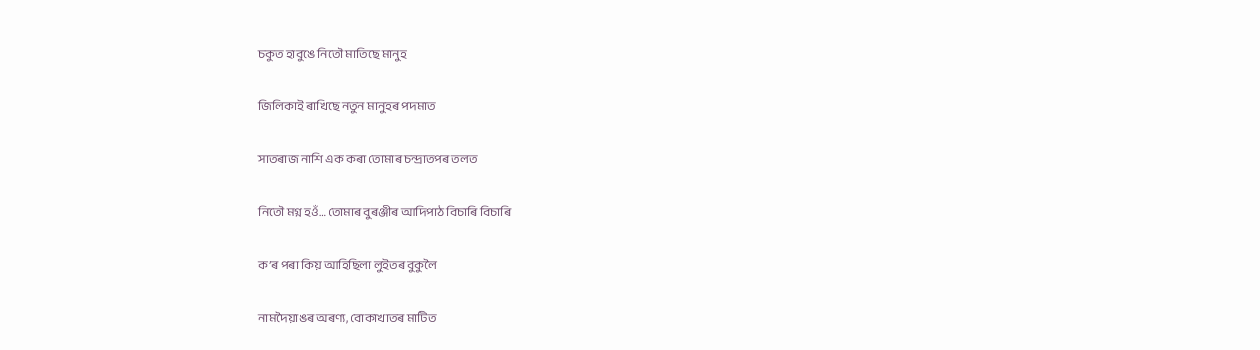চকুত হাবুঙে নিতৌ মাতিছে মানুহ

জিলিকাই ৰাখিছে নতুন মানুহৰ পদমাত

সাতৰাজ নাশি এক কৰা তোমাৰ চন্দ্ৰাতপৰ তলত

নিতৌ মগ্ন হওঁ… তোমাৰ বুৰঞ্জীৰ আদিপাঠ বিচাৰি বিচাৰি

ক’ৰ পৰা কিয় আহিছিলা লুইতৰ বুকুলৈ

নামদৈয়াঙৰ অৰণ্য, বোকাখাতৰ মাটিত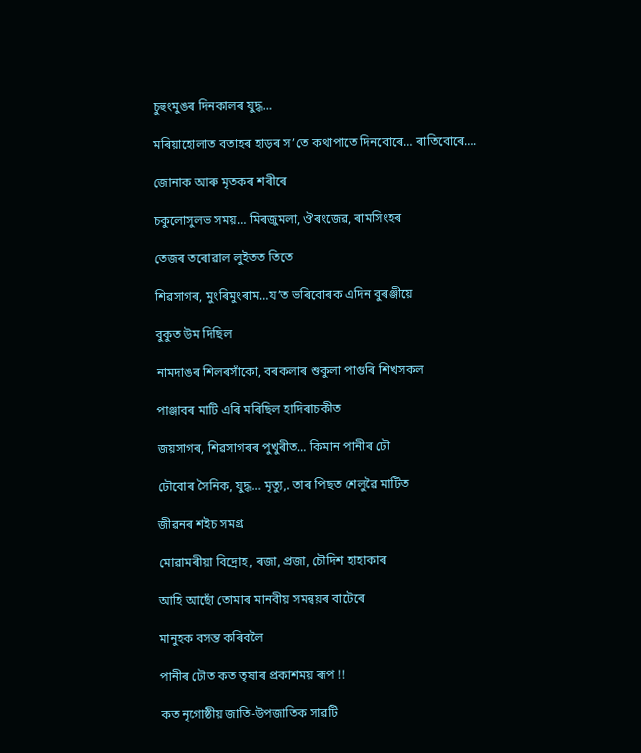চুহুংমুঙৰ দিনকালৰ যুদ্ধ…

মৰিয়াহোলাত বতাহৰ হাড়ৰ স’তে কথাপাতে দিনবোৰে… ৰাতিবোৰে….

জোনাক আৰু মৃতকৰ শৰীৰে

চকুলোসুলভ সময়… মিৰজুমলা, ঔৰংজেৱ, ৰামসিংহৰ

তেজৰ তৰোৱাল লুইতত তিতে

শিৱসাগৰ, মুংৰিমুংৰাম…য’ত ভৰিবোৰক এদিন বুৰঞ্জীয়ে

বুকুত উম দিছিল

নামদাঙৰ শিলৰসাঁকো, বৰকলাৰ শুকুলা পাগুৰি শিখসকল

পাঞ্জাবৰ মাটি এৰি মৰিছিল হাদিৰাচকীত

জয়সাগৰ, শিৱসাগৰৰ পুখুৰীত… কিমান পানীৰ ঢৌ

ঢৌবোৰ সৈনিক, যুদ্ধ… মৃত্যু,. তাৰ পিছত শেলুৱৈ মাটিত

জীৱনৰ শইচ সমগ্ৰ

মোৱামৰীয়া বিদ্ৰোহ, ৰজা, প্ৰজা, চৌদিশ হাহাকাৰ

আহি আছোঁ তোমাৰ মানবীয় সমন্বয়ৰ বাটেৰে

মানুহক বসন্ত কৰিবলৈ

পানীৰ ঢৌত কত তৃষাৰ প্রকাশময় ৰূপ !!

কত নৃগোষ্ঠীয় জাতি-উপজাতিক সাৱটি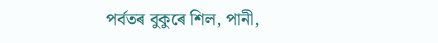পৰ্বতৰ বুকুৰে শিল, পানী,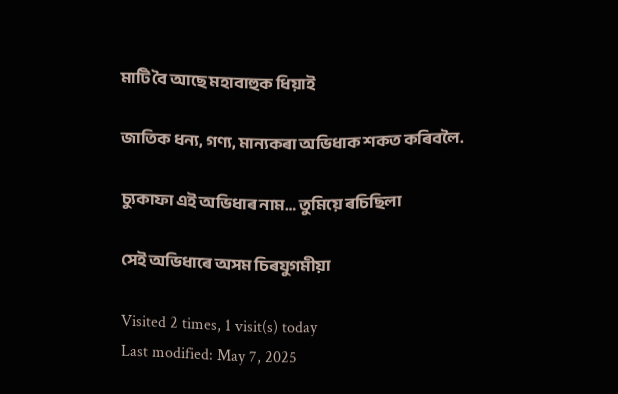মাটি বৈ আছে মহাবাহুক ধিয়াই

জাতিক ধন্য, গণ্য, মান্যকৰা অভিধাক শকত কৰিবলৈ.

চ্যুকাফা এই অভিধাৰ নাম… তুমিয়ে ৰচিছিলা

সেই অভিধাৰে অসম চিৰযুগমীয়া

Visited 2 times, 1 visit(s) today
Last modified: May 7, 2025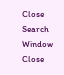Close Search Window
Close